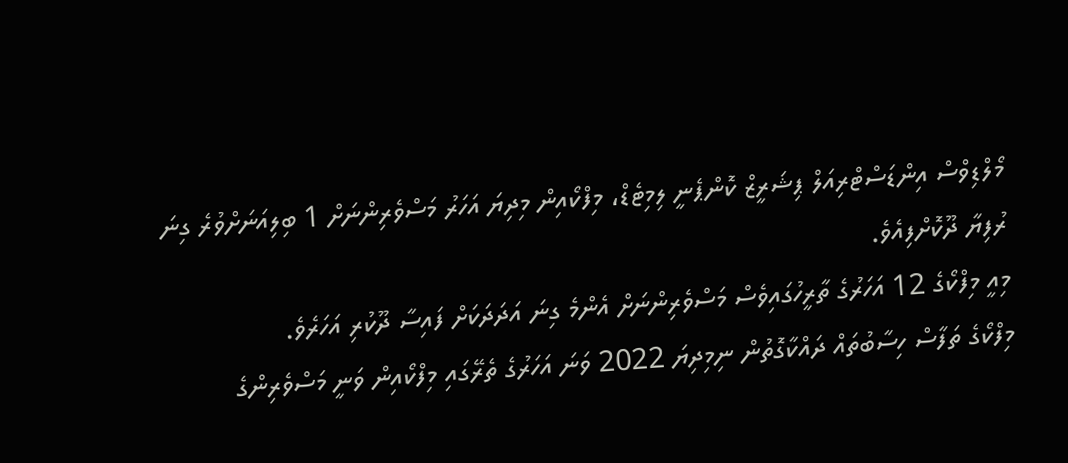މޯލްޑިވްސް އިންޑަސްޓްރިއަލް ޕިޝަރީޒް ކޮންޕެނީ ލިމިޓެޑް، މިފްކޯއިން މިދިޔަ އަހަރު މަސްވެރިންނަށް 1 ބިލިއަނަށްވުރެ ގިނަ ރުފިޔާ ދޫކޮށްފިއެވެ.
މިއީ މިފްކޯގެ 12 އަހަރުގެ ތާރީހުގައިވެސް މަސްވެރިންނަށް އެންމެ ގިނަ އަދަދަކަށް ފައިސާ ދޫކުރި އަހަރެވެ.
މިފްކޯގެ ތަފާސް ހިސާބުތައް ދައްކާގޮތުން ނިމިދިޔަ 2022 ވަނަ އަހަރުގެ ތެރޭގައި މިފްކޯއިން ވަނީ މަސްވެރިންގެ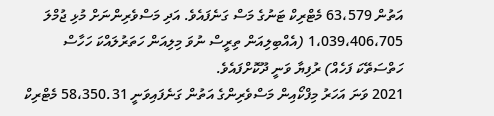އަތުން 63،579 މެޓްރިކް ޓަނުގެ މަސް ގަނެފައެވެ. އަދި މަސްވެރިންނަށް މުޅި ޖުމްލަ 1،039،406،705 (އެއްބިލިއަން ތިރީސް ނުވަ މިލިއަން ހަތަރުލައްކަ ހަހާސް ހަތްސަތޭކަ ފަހެއް) ރުފިޔާ ވަނީ ދޫކޮށްފައެވެ.
2021 ވަނަ އަހަރު މިފްކޯއިން މަސްވެރިންގެ އަތުން ގަނެފައިވަނީ 58،350.31 މެޓްރިކް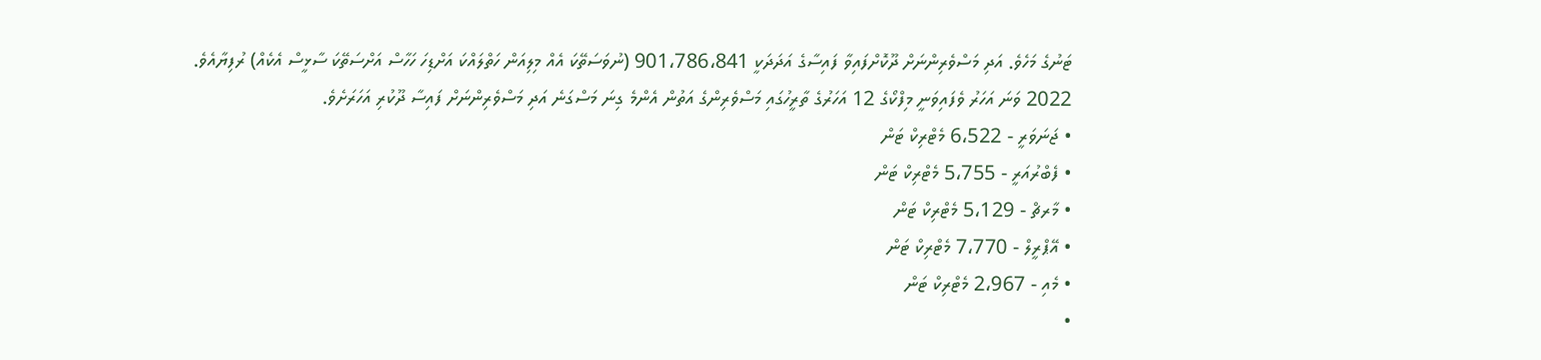ޓަނުގެ މަހެވެ. އަދި މަސްވެރިންނަށް ދޫކޮށްފައިވާ ފައިސާގެ އަދަދަކީ 901،786،841 (ނުވަސަތޭކަ އެއް މިލިއަން ހަތްލައްކަ އަށްޑިހަ ހަހާސް އަށްސަތޭކަ ސާޅީސް އެކެއް) ރުފިޔާއެވެ.
2022 ވަނަ އަހަރު ވެފައިވަނީ މިފްކޯގެ 12 އަހަރުގެ ތާރީހުގައި މަސްވެރިންގެ އަތުން އެންމެ ގިނަ މަސްގަނެ އަދި މަސްވެރިންނަށް ފައިސާ ދޫކުރި އަހަރަށެވެ.
• ޖަނަވަރީ - 6،522 މެޓްރިކް ޓަން
• ފެބްރުއަރީ - 5،755 މެޓްރިކް ޓަން
• މާރޗް - 5،129 މެޓްރިކް ޓަން
• އޭޕްރީލް - 7،770 މެޓްރިކް ޓަން
• މެއި - 2،967 މެޓްރިކް ޓަން
•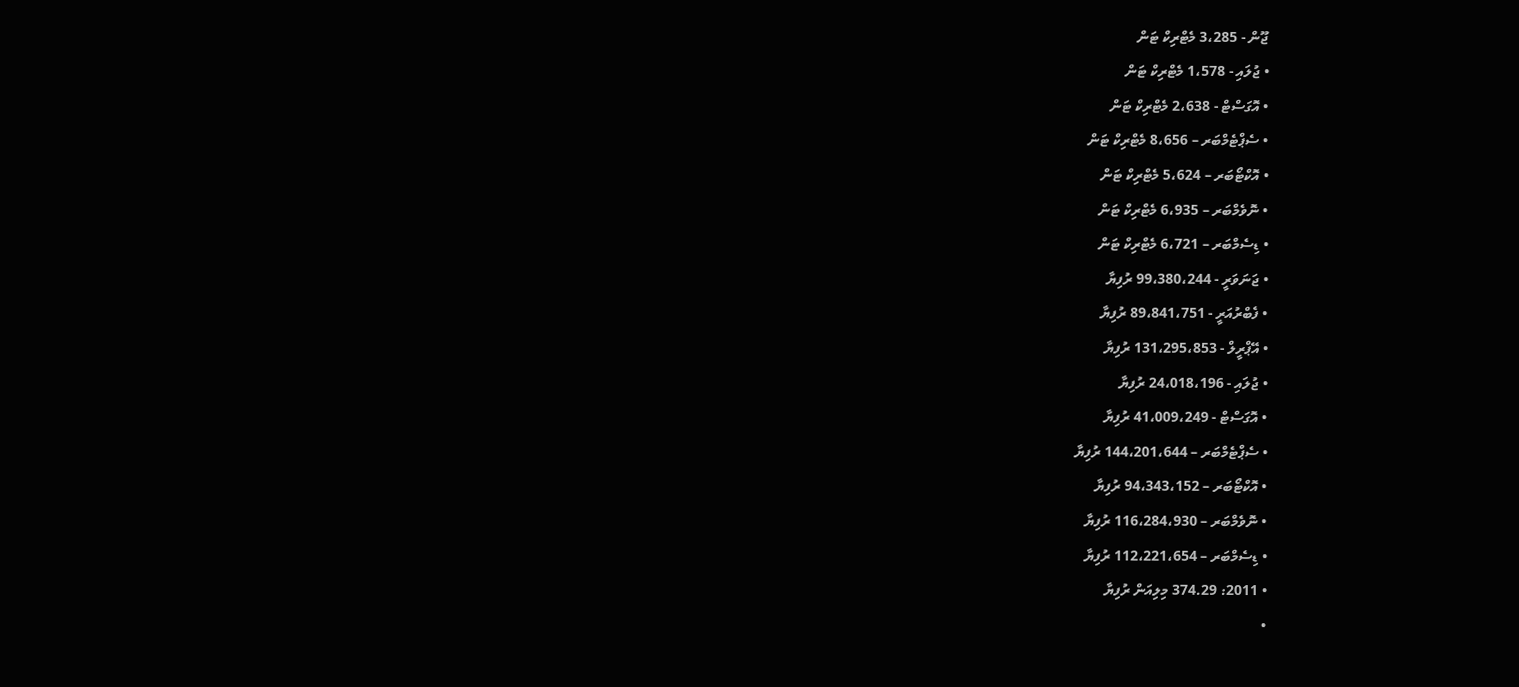ޖޫން - 3،285 މެޓްރިކް ޓަން
• ޖުލައި - 1،578 މެޓްރިކް ޓަން
• އޮގަސްޓް - 2،638 މެޓްރިކް ޓަން
• ސެޕްޓެމްބަރ – 8،656 މެޓްރިކް ޓަން
• އޮކްޓޯބަރ – 5،624 މެޓްރިކް ޓަން
• ނޮވެމްބަރ – 6،935 މެޓްރިކް ޓަން
• ޑިސެމްބަރ – 6،721 މެޓްރިކް ޓަން
• ޖަނަވަރީ - 99،380،244 ރުފިޔާ
• ފެބްރުއަރީ - 89،841،751 ރުފިޔާ
• އޭޕްރީލް - 131،295،853 ރުފިޔާ
• ޖުލައި - 24،018،196 ރުފިޔާ
• އޮގަސްޓް - 41،009،249 ރުފިޔާ
• ސެޕްޓެމްބަރ – 144،201،644 ރުފިޔާ
• އޮކްޓޯބަރ – 94،343،152 ރުފިޔާ
• ނޮވެމްބަރ – 116،284،930 ރުފިޔާ
• ޑިސެމްބަރ – 112،221،654 ރުފިޔާ
• 2011: 374.29 މިލިއަން ރުފިޔާ
•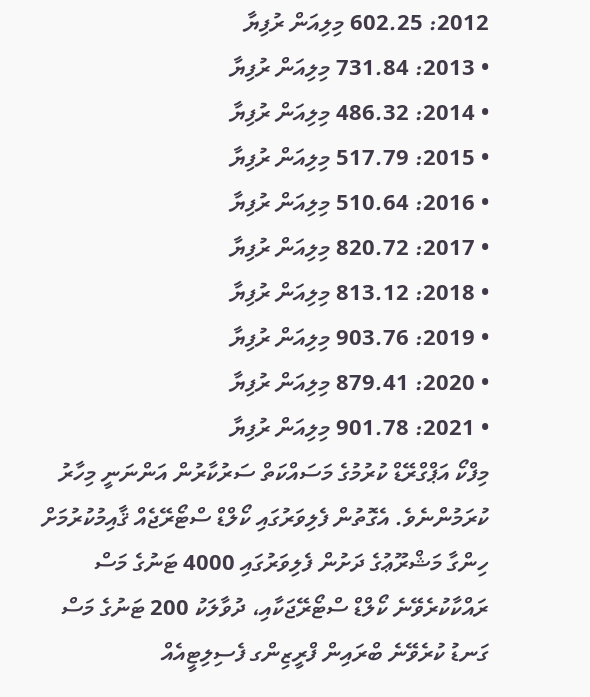2012: 602.25 މިލިއަން ރުފިޔާ
• 2013: 731.84 މިލިއަން ރުފިޔާ
• 2014: 486.32 މިލިއަން ރުފިޔާ
• 2015: 517.79 މިލިއަން ރުފިޔާ
• 2016: 510.64 މިލިއަން ރުފިޔާ
• 2017: 820.72 މިލިއަން ރުފިޔާ
• 2018: 813.12 މިލިއަން ރުފިޔާ
• 2019: 903.76 މިލިއަން ރުފިޔާ
• 2020: 879.41 މިލިއަން ރުފިޔާ
• 2021: 901.78 މިލިއަން ރުފިޔާ
މިފްކޯ އަޕްގްރޭޑް ކުރުމުގެ މަސައްކަތް ސަރުކާރުން އަންނަނީ މިހާރު ކުރަމުންނެވެ. އެގޮތުން ފެލިވަރުގައި ކޯލްޑް ސްޓޯރޭޖެއް ޤާއިމުކުރުމަށް ހިންގާ މަޝްރޫޢުގެ ދަށުން ފެލިވަރުގައި 4000 ޓަނުގެ މަސް ރައްކާކުރެވޭނެ ކޯލްޑް ސްޓޯރޭޖަކާއި، ދުވާލަކު 200 ޓަނުގެ މަސް ގަނޑު ކުރެވޭނެ ބްރައިން ފްރީޒިންގ ފެސިލިޓީއެއް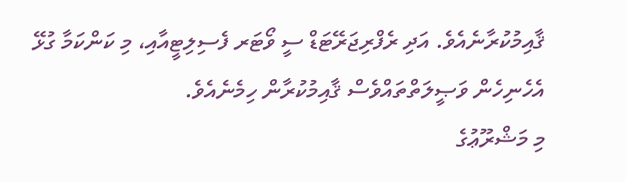ޤާއިމުކުރާނެއެވެ. އަދި ރެފްރިޖަރޭޓަޑް ސީ ވޯޓަރ ފެސިލިޓީއާއި، މި ކަންކަމާ ގުޅޭ އެހެނިހެން ވަޞީލަތްތައްވެސް ޤާއިމުކުރާން ހިމެނެއެވެ.
މި މަޝްރޫޢުގެ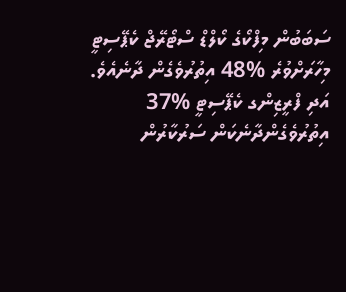ސަބަބުން މިފްކޯގެ ކޯލްޑް ސްޓޯރޭޖް ކެޕޭސިޓީ މިހާރަށްވުރެ %48 އިތުރުވެގެން ދާނެއެވެ. އަދި ފްރީޒިންގ ކެޕޭސިޓީ %37 އިތުރުވެގެންދާނެކަން ސަރުކާރުން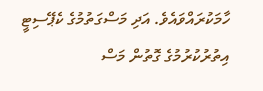ހާމަކުރައްވައެވެ. އަދި މަސްގަތުމުގެ ކެޕޭސިޓީ އިތުރުކުރުމުގެ ގޮތުން މަސް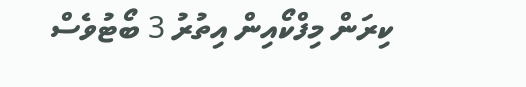ކިރަން މިފްކޯއިން އިތުރު 3 ބޯޓުވެސް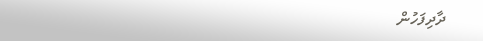ދާދިފަހުން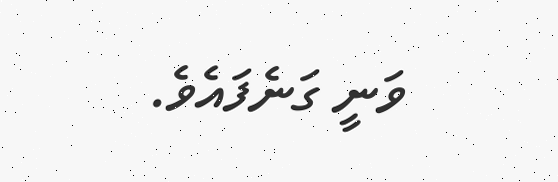ވަނީ ގަނެފައެވެ.